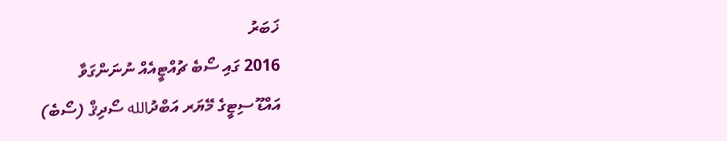ޚަބަރު
2016 ގައި ސޯބެ ޗުއްޓީއެއް ނުނަންގަވާ
އައްޑޫ ސިޓީގެ މޭޔަރ އަބްދުالله ސޯދިޤް (ސޯބެ)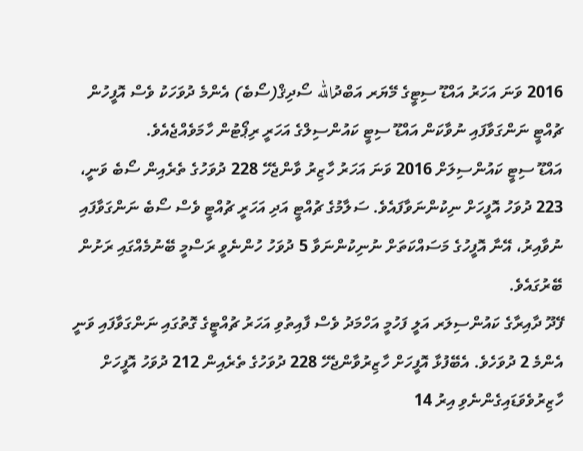2016 ވަނަ އަހަރު އައްޑޫ ސިޓީގެ މޭޔަރ އަބްދުالله ސޯދިޤް(ސޯބެ) އެންމެ ދުވަހަކު ވެސް އޮފީހުން ޗުއްޓީ ނަންގަވާފައި ނުވާކަން އައްޑޫ ސިޓީ ކައުންސިލްގެ އަހަރީ ރިޕޯޓުން ހާމަވެއްޖެއެވެ.
އައްޑޫ ސިޓީ ކައުންސިލަށް 2016 ވަނަ އަހަރު ހާޒިރު ވާންޖެހޭ 228 ދުވަހުގެ ތެރެއިން ސޯބެ ވަނީ، 223 ދުވަހު އޮފީހަށް ނިކުންނަވާފައެވެ. ސަލާމުގެ ޗުއްޓީ އަދި އަހަރީ ޗުއްޓީ ވެސް ސޯބެ ނަންގަވާފައި ނުވާއިރު، އޭނާ އޮފީހުގެ މަސައްކަތަށް ނުނިކުންނަވާ 5 ދުވަހު ހުންނެވީ ރަސްމީ ބޭނުމެއްގައި ރަށުން ބޭރުގައެވެ.
ފޭދޫ ދާއިރާގެ ކައުންސިލަރ އަލީ ފަހުމީ އަހްމަދު ވެސް ފާއިތުވި އަހަރު ޗުއްޓީގެ ގޮތުގައި ނަންގަވާފައި ވަނީ އެންމެ 2 ދުވަހެވެ. އެބޭފުޅާ އޮފީހަށް ހާޒިރުވާންޖެހޭ 228 ދުވަހުގެ ތެރެއިން 212 ދުވަހު އޮފީހަށް ހާޒިރުވެވަޑައިގެންނެވި އިރު 14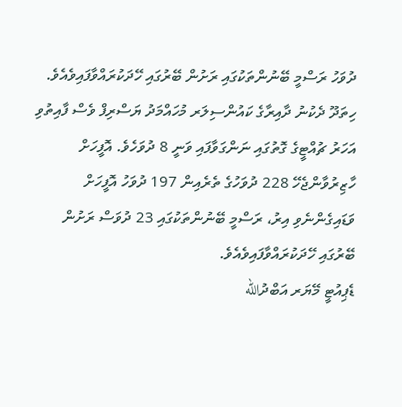ދުވަހު ރަސްމީ ބޭނުންތަކުގައި ރަށުން ބޭރުގައި ހޭދަކުރައްވާފައިވެއެވެ.
ހިތަދޫ ދެކުނު ދާއިރާގެ ކައުންސިލަރ މުހައްމަދު ޔަސްރިފް ވެސް ފާއިތުވި އަހަރު ޗުއްޓީގެ ގޮތުގައި ނަންގަވާފައި ވަނީ 8 ދުވަހެވެ. އޮފީހަށް ހާޒިރުވާންޖެހޭ 228 ދުވަހުގެ ތެރެއިން 197 ދުވަހު އޮފީހަށް ވަޑައިގެންނެވި އިރު، ރަސްމީ ބޭނުންތަކުގައި 23 ދުވަސް ރަށުން ބޭރުގައި ހޭދަކުރައްވާފައިވެއެވެ.
ޑެޕިއުޓީ މޭޔަރ އަބްދުالله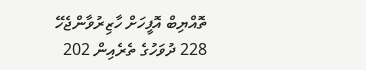ތޮއްޔިބް އޮފީހަށް ހާޒިރުވާންޖެހޭ 228 ދުވަހުގެ ތެރެއިން 202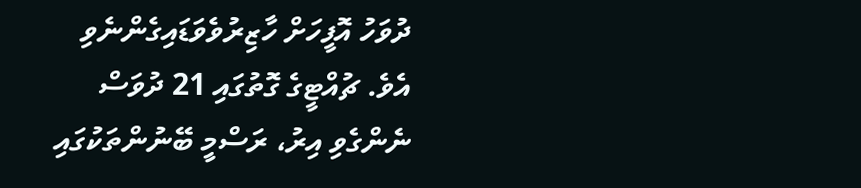ދުވަހު އޮފީހަށް ހާޒިރުވެވަޑައިގެންނެވި އެވެ. ޗުއްޓީގެ ގޮތުގައި 21 ދުވަސް ނެންގެވި އިރު، ރަސްމީ ބޭނުންތަކުގައި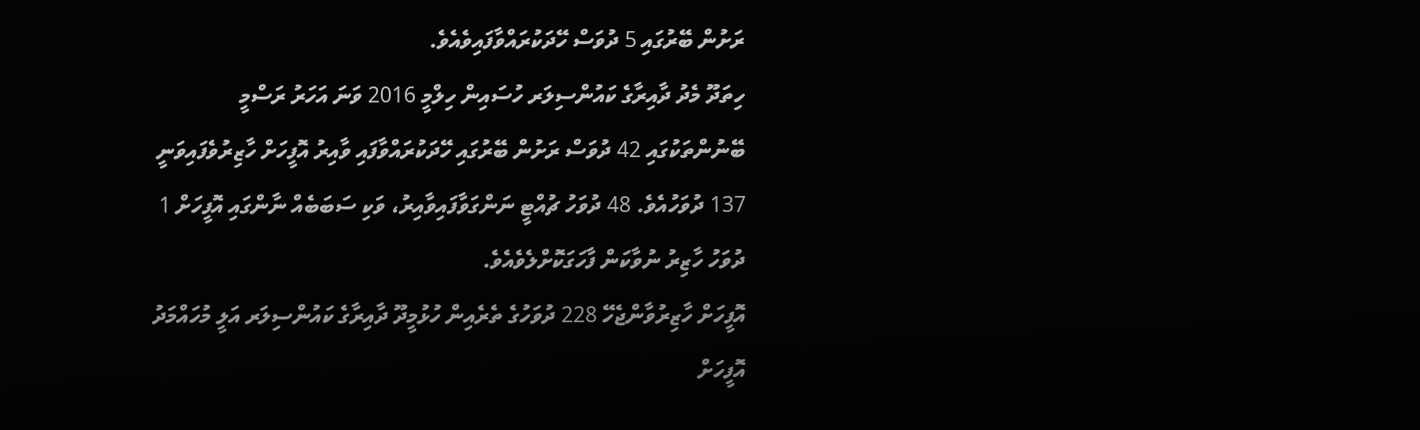ރަށުން ބޭރުގައި 5 ދުވަސް ހޭދަކުރައްވާފައިވެއެވެ.
ހިތަދޫ މެދު ދާއިރާގެ ކައުންސިލަރ ހުސައިން ހިލްމީ 2016 ވަނަ އަހަރު ރަސްމީ ބޭނުންތަކުގައި 42 ދުވަސް ރަށުން ބޭރުގައި ހޭދަކުރައްވާފައި ވާއިރު އޮފީހަށް ހާޒިރުވެފައިވަނީ 137 ދުވަހުއެވެ. 48 ދުވަހު ޗުއްޓީ ނަންގަވާފައިވާއިރު، ވަކި ސަބަބެއް ނާންގައި އޮފީހަށް 1 ދުވަހު ހާޒިރު ނުވާކަން ފާހަގަކޮށްލެވެއެވެ.
އޮފީހަށް ހާޒިރުވާންޖެހޭ 228 ދުވަހުގެ ތެރެއިން ހުޅުމީދޫ ދާއިރާގެ ކައުންސިލަރ އަލީ މުހައްމަދު އޮފީހަށް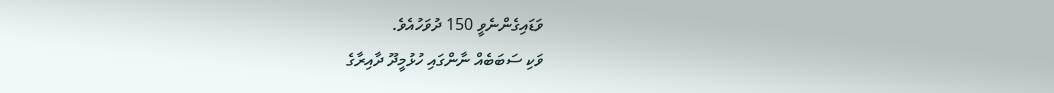ވަޑައިގެންނެވީ 150 ދުވަހުއެވެ.
ވަކި ސަބަބެއް ނާންގައި ހުޅުމީދޫ ދާއިރާގެ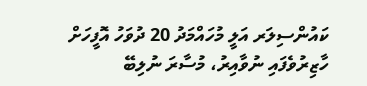ކައުންސިލަރ އަލީ މުހައްމަދު 20 ދުވަހު އޮފީހަށް ހާޒިރުވެފައި ނުވާއިރު، މުސާރަ ނުލިބޭ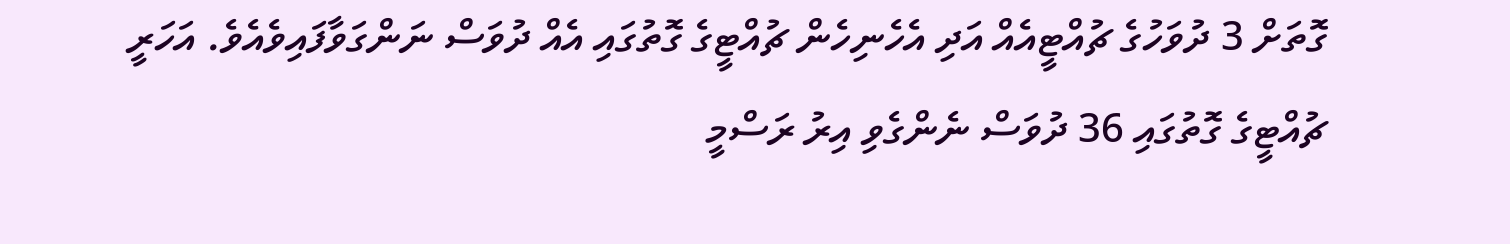ގޮތަށް 3 ދުވަހުގެ ޗުއްޓީއެއް އަދި އެހެނިހެން ޗުއްޓީގެ ގޮތުގައި އެއް ދުވަސް ނަންގަވާފައިވެއެވެ. އަހަރީ ޗުއްޓީގެ ގޮތުގައި 36 ދުވަސް ނެންގެވި އިރު ރަސްމީ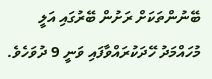ބޭނުންތަކަށް ރަށުން ބޭރުގައި އަލީ މުހައްމަދު ހޭދަކުރައްވާފައި ވަނީ 9 ދުވަހެވެ.